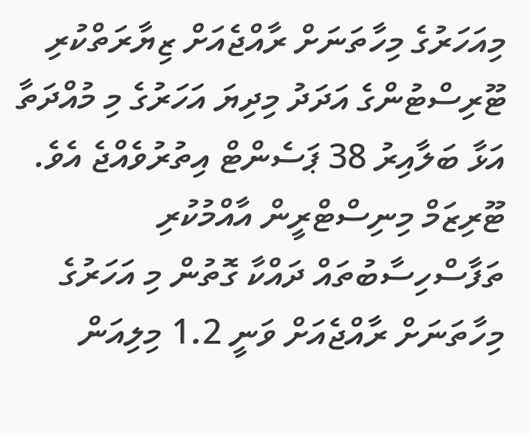މިއަހަރުގެ މިހާތަނަށް ރާއްޖެއަށް ޒިޔާރަތްކުރި ޓޫރިސްޓުންގެ އަދަދު މިދިޔަ އަހަރުގެ މި މުއްދަތާ އަޅާ ބަލާއިރު 38 ޕަސެންޓް އިތުރުވެއްޖެ އެވެ.
ޓޫރިޒަމް މިނިސްޓްރީން އާއްމުކުރި ތަފާސްހިސާބުތައް ދައްކާ ގޮތުން މި އަހަރުގެ މިހާތަނަށް ރާއްޖެއަށް ވަނީ 1.2 މިލިއަން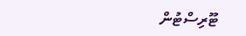ޓޫރިސްޓުން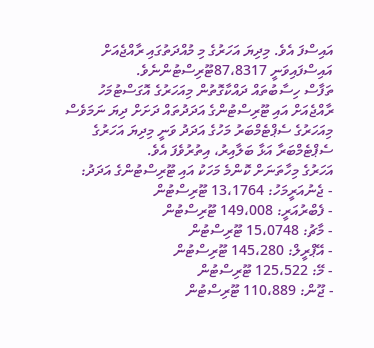އައިސްފަ އެވެ. މިދިޔަ އަހަރުގެ މި މުއްދަތުގައި ރާއްޖެއަށް އައިސްފައިވަނީ 87،8317ޓޫރިސްޓުންނެވެ.
ތަފާސް ހިސާބުތައް ދައްކާގޮތުން މިއަހަރުގެ އޮގަސްޓުމަހު ރާއްޖެއަށް އައި ޓޫރިސްޓުންގެ އަދަދުތައް ދަށަށް ދިޔަ ނަމަވެސް މިއަހަރުގެ ސެޕްޓެމްބަރު މަހުގެ އަދަދު ވަނީ މިދިޔަ އަހަރުގެ ސެޕްޓެމްބަރާ އަޅާ ބަލާއިރު، އިތުރުވެފަ އެވެ.
އަހަރުގެ މިހާތަނަށް ކޮންމެ މަހަކު އައި ޓޫރިސްޓުންގެ އަދަދު:
- ޖެނުއަރީމަހު: 13،1764 ޓޫރިސްޓުން
- ފެބްރުއަރީ: 149،008 ޓޫރިސްޓުން
- މާޗު: 15،0748 ޓޫރިސްޓުން
- އޭޕްރީލް: 145،280 ޓޫރިސްޓުން
- މޭ: 125،522 ޓޫރިސްޓުން
- ޖޫން: 110،889 ޓޫރިސްޓުން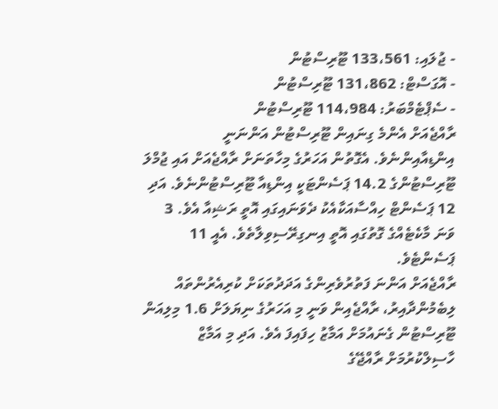- ޖުލައި: 133،561 ޓޫރިސްޓުން
- އޮގަސްޓް: 131،862 ޓޫރިސްޓުން
- ސެޕްޓެމްބަރު: 114،984 ޓޫރިސްޓުން
ރާއްޖެއަށް އެންމެ ގިނައިން ޓޫރިސްޓުން އަންނަނީ އިންޑިއާއިންނެވެ. އެގޮތުން އަހަރުގެ މިހާތަނަށް ރާއްޖެއަށް އައި ޖުމްލަ ޓޫރިސްޓުންގެ 14.2 ޕަސެންޓަކީ އިންޑިއާ ޓޫރިސްޓުންނެވެ. އަދި 12 ޕަސެންޓް ހިއްސާއަކާއެކު ދެވަނައިގައި އޮތީ ރަޝިއާ އެވެ. 3 ވަނަ މާކެޓެއްގެ ގޮތުގައި އޮތީ އިނގިރޭސިވިލާތެވެ. އެއީ 11 ޕަސެންޓެވެ.
ރާއްޖެއަށް އަންނަ ފަތުރުވެރިންގެ އަދަދުތަކަށް ކުރިއެރުންތައް ލިބެމުންދާއިރު، ރާއްޖެއިން ވަނީ މި އަހަރުގެ ނިޔަލަށް 1.6 މިލިއަން ޓޫރިސްޓުން ގެނައުމަށް އަމާޒު ހިފައިފަ އެވެ. އަދި މި އަމާޒް ހާސިލްކުރުމަށް ރާއްޖޭގެ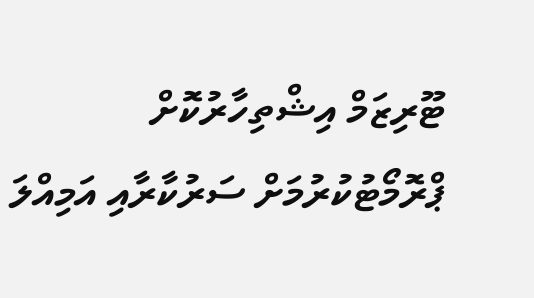ޓޫރިޒަމް އިޝްތިހާރުކޮށް ޕްރޮމޯޓުކުރުމަށް ސަރުކާރާއި އަމިއްލަ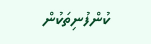ކުންފުނިތަކުން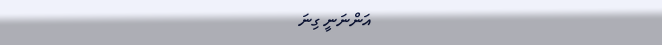އަންނަނީ ގިނަ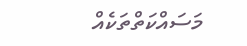މަސައްކަތްތަކެއް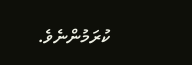ކުރަމުންނެވެ.